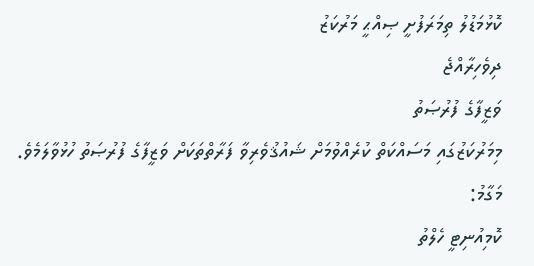ކޮޅުމަޑުލު ތިމަރަފުށީ ޞިއްޙީ މަރުކަޒު
ދިވެހިރާއްޖެ
ވަޒީފާގެ ފުރުޞަތު
މިމަރުކަޒުގައި މަސައްކަތް ކުރެއްވުމަށް ޝައުޤުވެރިވާ ފަރާތްތަކަށް ވަޒީފާގެ ފުރުޞަތު ހުޅުވާލަމެވެ.
މަގާމު:
ކޮމިއުނިޓީ ހެލްތު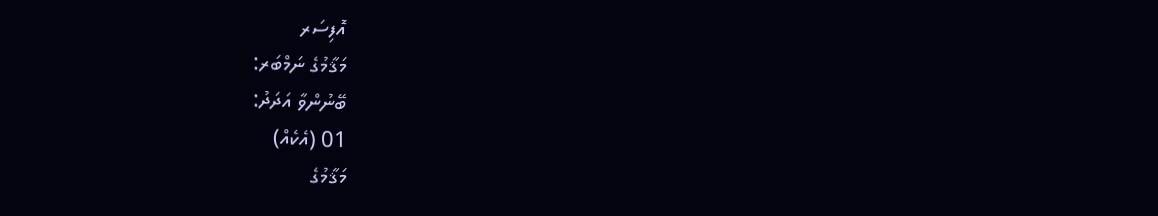އޮފިސަރ
މަޤާމުގެ ނަމްބަރ:
ބޭނުންވާ އަދަދު:
01 (އެކެއް)
މަޤާމުގެ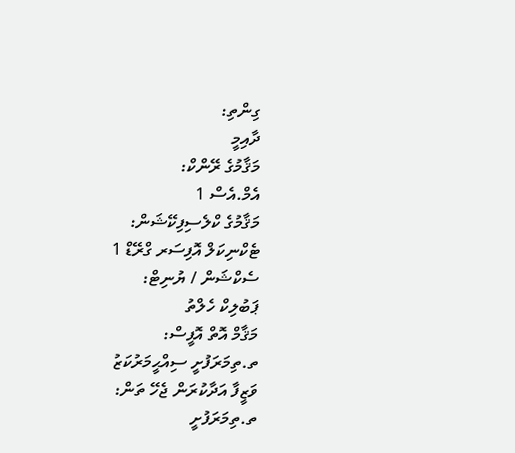ގިންތި:
ދާއިމީ
މަޤާމުގެ ރޭންކް:
އެމް.އެސް 1
މަޤާމުގެ ކްލެސިފިކޭޝަން:
ޓެކްނިކަލް އޮފިސަރ ގްރޭޑް 1
ސެކްޝަން / ޔުނިޓް:
ޕަބުލިކް ހެލްތު
މަޤާމް އޮތް އޮފީސް:
ތ.ތިމަރަފުށީ ސިއްޙީމަރުކަޒު
ވަޒީފާ އަދާކުރަން ޖެހޭ ތަން:
ތ.ތިމަރަފުށީ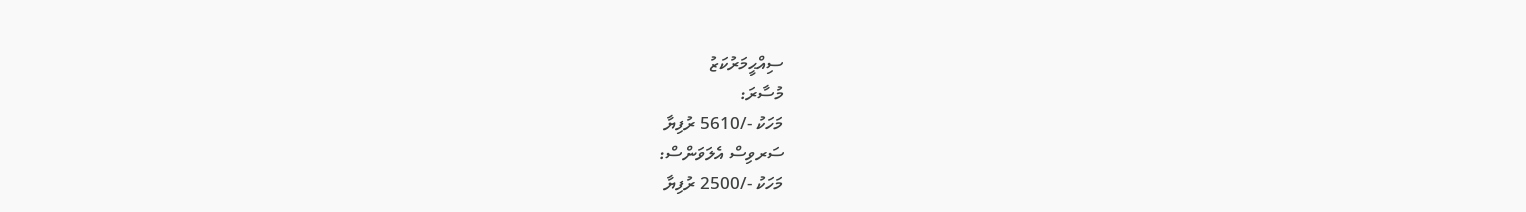ސިއްޙީމަރުކަޒު
މުސާރަ:
މަހަކު -/5610 ރުފިޔާ
ސަރވިސް އެލަވަންސް:
މަހަކު -/2500 ރުފިޔާ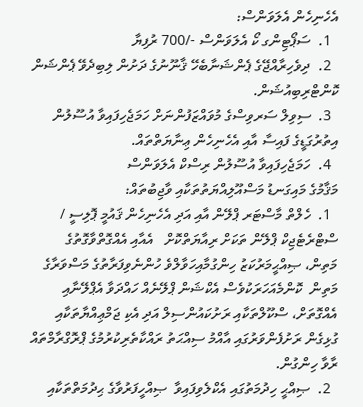އެހެނިހެން އެލަވަންސް:
  1.  ސަޕޯޓިންގ ކޯ އެލަވަންސް -/700 ރުފިޔާ
  2.  ދިވެހިރާއްޖޭގެ ޕެންޝަނާބެހޭ ޤާނޫނުގެ ދަށުން ލިބިދެވޭ ޕެންޝަން ކޮންޓްރިބިއުޝަން.
  3.  ސިވިލް ސަރވިސްގެ މުވައްޒަފުންނަށް ހަމަޖެހިފައިވާ އުސޫލުން އިތުރުގަޑީގެ ފައިސާ އާއި އެހެނިހެން ޢިނާޔަތްތައް.
  4.  ހަމަޖެހިފައިވާ އުސޫލުން ރިސްކް އެލަވަންސް
މަޤާމުގެ މައިގަނޑު މަސްއޫލިއްޔަތުތަކާއި ވާޖިބުތައް:
  1.  ހެލްތް މާސްޓަރ ޕްލޭން އާއި އަދި އެހެނިހެން ޤައުމީ ޕޮލިސީ / ސްޓްރެޓެޖިކް ޕްލޭން ތަކަށް ރިއާޔަތްކޮށް   އެއާއި އެއްގޮތްވާގޮތުގެ މަތިން، ޞިއްޙީމަރުކަޒު ހިންގުމާއިހަވާލްވެ ހުންނެވިފަރާތުގެ މަސްވަރާގެ މަތިން  ކޮންމެއަހަރަކުވެސް އެކްޝަން ޕްލޭނެއް ހައްދަވާ އެޕްލޭނާއި އެއްގޮތަށް، ސްކޫލްތަކާއި ރަށުކައުންސިލް އަދި އެކި ޖަމްޢިއްޔާތަކާއި ގުޅިގެން ރަށުފެންވަރުގައި އާއްމު ސިއްޙަތު ރައްކާތެރިކުރުމުގެ ޕްރޮގްރާމްތައް ރާވާ ހިންގުން.
  2.  ޞިއްޙީ ހިދުމަތުގައި އެކްލެވިފައިވާ  ޞިއްހީފަރުވާގެ ޙިދުމަތްތަކާއި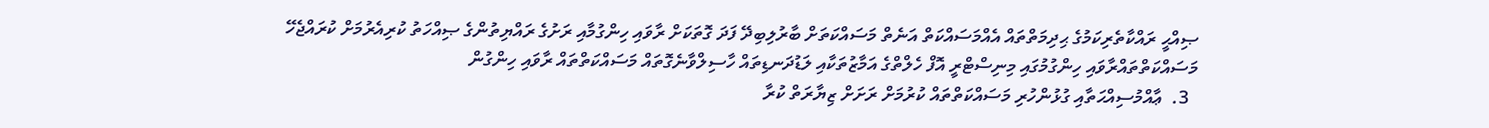ޞިއްޙީ ރައްކާތެރިކަމުގެ ޙިދިމަތްތައް އެއްމަސައްކަތް އަނެތް މަސައްކަތަށް ބާރުލިބިދޭ ފަދަ ގޮތަކަށް ރާވައި ހިންގުމާއި ރަށުގެ ރައްޔިތުންގެ ޞިއްހަތު ކުރިއެރުމަށް ކުރައްޖެހޭ މަސައްކަތްތައްރާވައި ހިންގުމުގައި މިނިސްޓްރީ އޮފް ހެލްތްގެ އަމާޒުތަކާއި ލަޑުދަނޑިތައް ހާސިލްވާނެގޮތައް މަސައްކަތްތައް ރާވައި ހިންގުން
  3.  ޢާއްމުސިއްޙަތާއި ގުޅުންހުރި މަސައްކަތްތައް ކުރުމަށް ރަށަށް ޒިޔާރަތް ކުރާ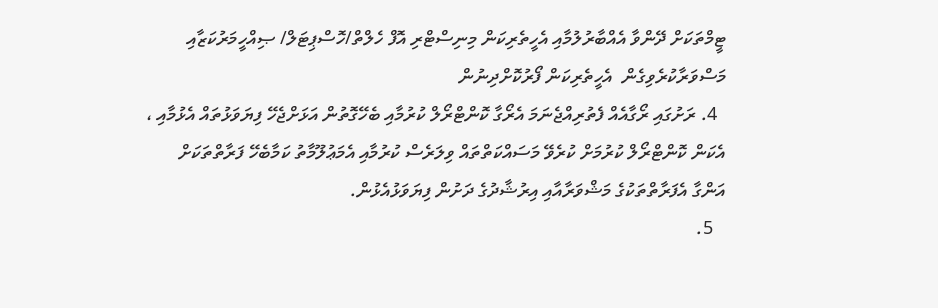ޓީމްތަކަށް ދޭންވާ އެއްބާރުލުމާއި އެހީތެރިކަން މިނިސްޓްރި އޮފް ހެލްތް/ހޮސްޕިޓަލް/ ޞިއްހީމަރުކަޒާއި މަސްވަރާކުރެވިގެން  އެހީތެރިކަން ފޯރުކޮށްދިނުން
  4. ރަށުގައި ރޯގާއެއް ފެތުރިއްޖެނަމަ އެރޯގާ ކޮންޓްރޯލް ކުރުމާއި ބެހޭގޮތުން އަޅަށްޖެހޭ ފިޔަވަޅުތައް އެޅުމާއި ، އެކަން ކޮންޓްރޯލް ކުރުމަށް ކުރެވޭ މަސައްކަތްތައް ވިލަރެސް ކުރުމާއި އެމަޢުލޫމާތު ކަމާބެހޭ ފަރާތްތަކަށް   އަންގާ އެފަރާތްތަކުގެ މަޝްވަރާއާއި އިރުޝާދުގެ ދަށުން ފިޔަވަޅުއެޅުން.
   5.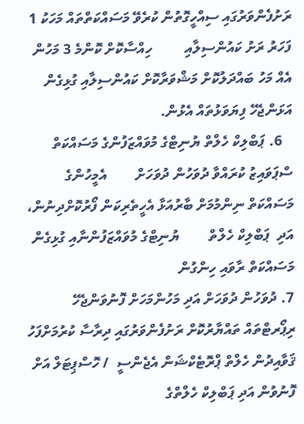ރަށުފެންވަރުގައި ސިއްހީގޮތުން ކުރެވޭ މަސައްކަތްތައް މަހަކު 1 ފަހަރު ރަށު ކައުންސިލާއި         ހިއްސާކޮށް ކޮންމެ 3 މަހުން އެއް މަހު ބައްދަލުކޮށް މަޝްވަރާކޮށް ކައުންސިލާއި ގުޅިގެން           އަޅަންޖެހޭ ފިޔަވަޅުތައް އެޅުން.
   6. ޕަބްލިކް ހެލްތް ޔުނިޓްގެ މުވައްޒަފުންގެ މަސައްކަތް ސްޕަވައިޒު ކުރައްވާ ދުވަހުން ދުވަހަށް        އެމީހުންގެ މަސައްކަތް ނިންމުމަށް ބާރުއަޅާ އެހީތެރިކަން ފޯރުކޮށްދިނުން، އަދި  ޕަބްލިކް ހެލްތް        ޔުނިޓްގެ މުވައްޒަފުންނާއި ގުޅިގެން މަސައްކަތް ރާވައި ހިންގުން
7. ދުވަހުން ދުވަހަށް އަދި މަހުންމަހަށް ފޮނުވަންޖެހޭ ރިޕޯރޓްތައް ތައްޔާރުކޮށް ރަށުފެންވަރުގައި ދިރާސާ ކުރުމަށްފަހު ޤަވާއިދުން ހެލްތް ޕްރޮޓެކްޝަން އެޖެންސީ  / ހޮސްޕިޓަލް އަށް ފޮނުވުން އަދި ޕަބްލިކް ހެލްތްގެ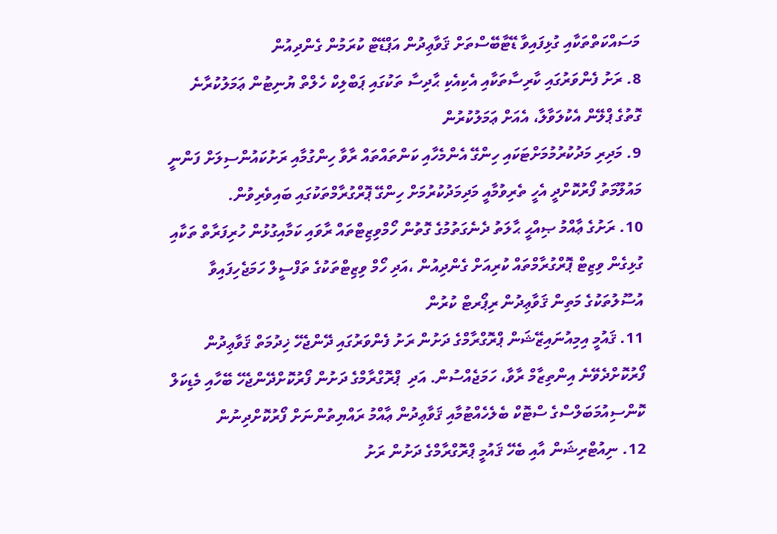މަސައްކަތްތަކާއި ގުޅިފައިވާ ޑޭޓާބޭސްތަށް ޤަވާޢިދުން އަޕްޑޭޓް ކުރަމުން ގެންދިއުން
8. ރަށު ފެންވަރުގައި ކާރިސާތަކާއި އެކިއެކި ޙާދިސާ ތަކުގައި ޕަބްލިކް ހެލްތް ޔުނިޓުން ޢަމަލުކުރާނެ ގޮތުގެ ޕްލޭން އެކުލަވާލާ، އެއަށް ޢަމަލުކުރުން
9. މަދިރި މަދުކުރުމުމަށްޓަކައި ހިންގޭ އެންމެހާއި ކަންތައްތައް ރާވާ ހިންގުމާއި ރަށުކައުންސިލަށް ފަންނީ މައުލޫމަތު ފޯރުކޮށްދީ އެހީ ތެރިވުމާއީ މަދިމަދުކުރުމަށް ހިންގޭ ޕޮރްގުރާމްތަކުގައި ބައިވެރިވުން.
10. ރަށުގެ ޢާއްމު ޞިއްޙީ ޙާލަތު ދެނެގަތުމުގެ ގޮތުން ހޯމްވިޒިޓްތައް ރާވައި ކަމާއިގުޅުން ހުރިފަރާތް ތަކާއި ގުޅިގެން ވިޒިޓް ޕޮރްގުރާމްތައް ކުރިއަށް ގެންދިއުން ،އަދި ހޯމް ވިޒިޓްތަކުގެ ތަފްސީލް ހަމަޖެހިފައިވާ އުސޫލުތަކުގެ މަތިން ޤަވާޢިދުން ރިޕޯރޓް ކުރުން
11. ޤައުމީ އިމިއުނައިޒޭޝަން ޕްރޮގްރާމްގެ ދަށުން ރަށު ފެންވަރުގައި ދޭންޖެހޭ ޚިދުމަތް ޤަވާޢިދުން ފޯރުކޮށްދެވޭނެ އިންތިޒާމް ރާވާ، ހަމަޖެއްސުން. އަދި  ޕްރޮގްރާމްގެ ދަށުން ފޯރުކޮށްދޭންޖެހޭ ބޭހާއި މެޑިކަލް ކޮންސިއުމަބަލްސްގެ ސްޓޮކް ބެލެހެއްޓުމާއި ޤަވާޢިދުން ޢާއްމު ރައްޔިތުންނަށް ފޯރުކޮށްދިނުން
12. ނިއުޓްރިޝަން އާއި ބެހޭ ޤައުމީ ޕްރޮގްރާމްގެ ދަށުން ރަށު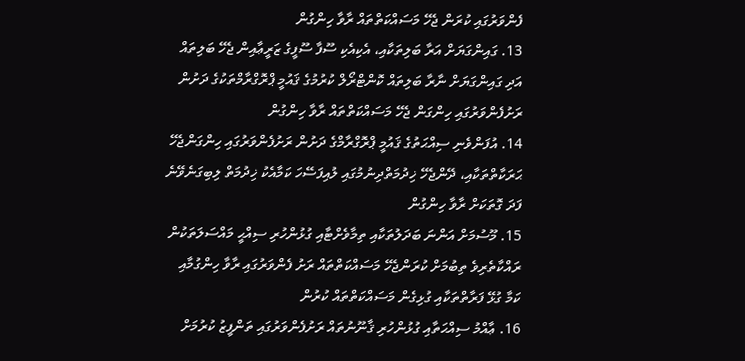ފެންވަރުގައި ކުރަން ޖެހޭ މަސައްކަތްތައް ރާވާ ހިންގުން
13. ގައިންގަޔަށް އަރާ ބަލިތަކާއި، އެކިއެކި ސޫފާ ސޫފީގެ ޒަރީޢާއިން ޖެހޭ ބަލިތައް އަދި ގައިންގަޔަށް ނާރާ ބަލިތައް ކޮންޓްރޯލް ކުރުމުގެ ޤައުމީ ޕްރޮގްރާމްތަކުގެ ދަށުން ރަށުފެންވަރުގައި ހިންގަން ޖެހޭ މަސައްކަތްތައް ރާވާ ހިންގުން
14. އުފަންވެނި ސިއްޙަތުގެ ޤައުމީ ޕްރޮގްރާމްގެ ދަށުން ރަށުފެންވަރުގައި ހިންގަންޖެހޭ ޙަރަކާތްތަކާއި، ދޭންޖެހޭ ޚިދުމަތްދިނުމުގައި ލުއިފަސޭހަ ކަމާއެކު ޚިދުމަތް ލިބިގަނެވޭނެ ފަދަ ގޮތަކަށް ރާވާ ހިންގުން
15. މޫސުމަށް އަންނަ ބަދަލުތަކާއި ތިމާވެށްޓާއި ގުޅުންހުރި ސިއްޙީ މައްސަލަތަކުން ރައްކާތެރިވެ ތިބުމަށް ކުރަންޖެހޭ މަސައްކަތްތައް ރަށު ފެންވަރުގައި ރާވާ ހިންގުމާއި ކަމާ ގުޅޭ ފަރާތްތަކާއި ގުޅިގެން މަސައްކަތްތައް ކުރުން
16. ޢާއްމު ސިއްޙަތާއި ގުޅުންހުރި ޤާނޫނުތައް ރަށުފެންވަރުގައި ތަންފީޒު ކުރުމަށް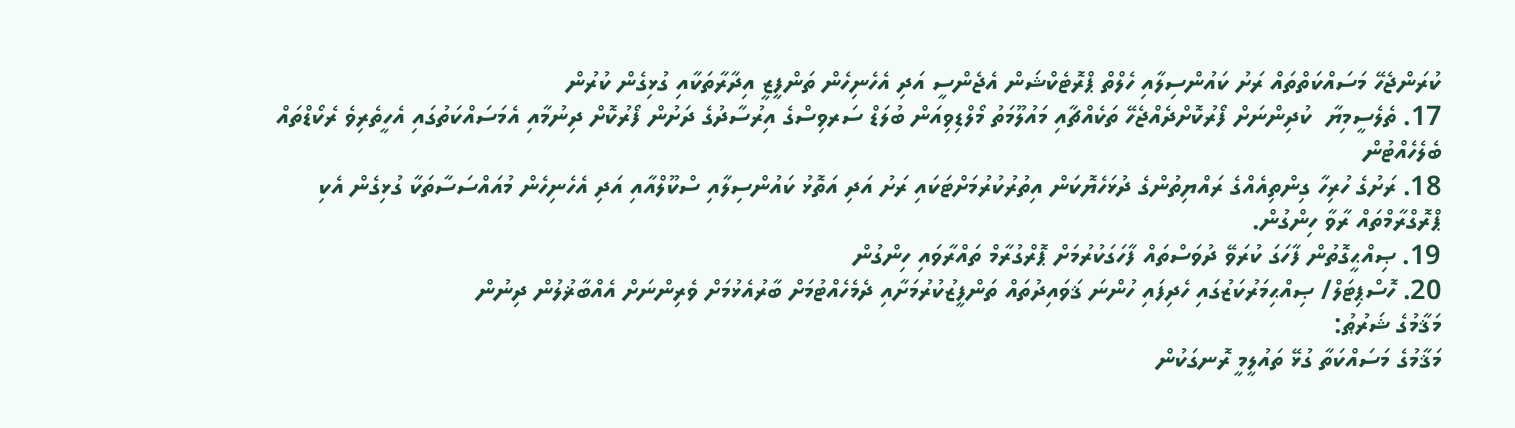ކުރަންޖެހޭ މަސައްކަތްތައް ރަށު ކައުންސިލާއި ހެލްތް ޕްރޮޓެކްޝަން އެޖެންސީ އަދި އެހެނިހެން ތަންފީޒީ އިދާރާތަކާއި ގުޅިގެން ކުރުން
17. ތެލެސީމިޔާ  ކުދިންނަށް ފޯރުކޮށްދެއްޖެހޭ ތަކެއްޗާއި މައުލޫމަތު މޯލްޑިވިއަން ބުލަޑް ސަރވިސްގެ އިރުސާދުގެ ދަށުން ފޯރުކޮށް ދިނުމާއި އެމަސައްކަތުގައި އެހީތެރިވެ ރެކޯޑްތައް ބެލެހެއްޓުން
18. ރަށުގެ ހުރިހާ ގިންތިއެއްގެ ރައްޔިތުންގެ ދުޅަހެޔޮކަން އިތުރުކުރުމަށްޓަކައި ރަށު އަދި އަތޮޅު ކައުންސިލާއި ސްކޫލްއާއި އަދި އެހެނިހެން މުއައްސަސާތަކާ ގުޅިގެން އެކި ޕްރޮގްރާމްތައް ރާވާ ހިންގުން.
19. ޞިއްޙީގޮތުން ފާހަގަ ކުރަވޭ ދުވަސްތައް ފާހަގަކުރުމަށް ޕޮރްގުރާމް ތައްރާވައި ހިންގުން
20. ހޮސްޕިޓަލް/ ޞިއްޙިމަރުކަޒުގައި ހެދިފައި ހުންނަ ޤަވައިދުތައް ތަންފީޒުކުރުމަށާއި ދެމެހެއްޓުމަށް ބާރުއެޅުމަށް ވެރިންނަށް އެއްބާޜުލުން ދިނުން
މަޤާމުގެ ޝަރުޠު:
މަޤާމުގެ މަސައްކަތާ ގުޅޭ ތައުލީމީ ރޮނގަކުން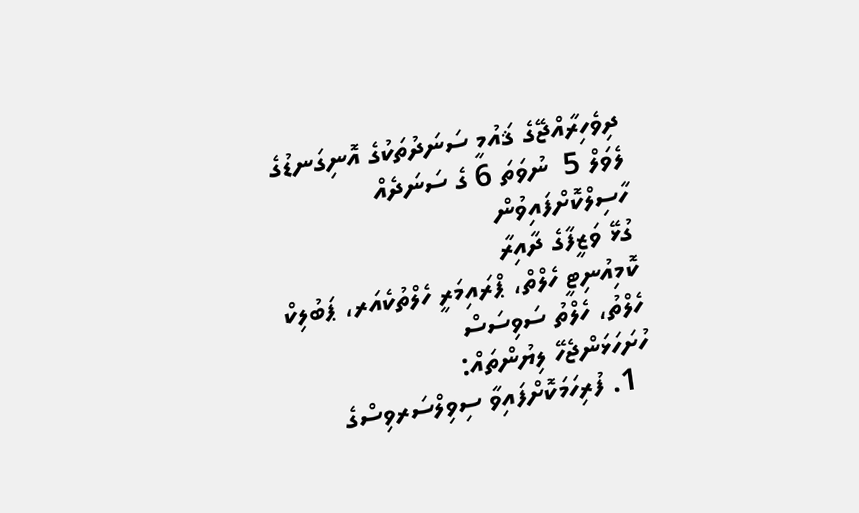ދިވެހިރާއްޖޭގެ ޤައުމީ ސަނަދުތަކުގެ އޮނިގަނޑުގެ ލެވަލް 5  ނުވަތަ 6 ގެ ސަނަދެއް ހާސިލްކޮށްފައިވުން
ގުޅޭ ވަޒީފާގެ ދާއިރާ
ކޮމިއުނިޓީ ހެލްތް، ޕްރައިމަރީ ހެލްތުކެއަރ، ޕަބުލިކް ހެލްތު، ހެލްތު ސަވިސަސް
ހުށަހަޅަންޖެހޭ ލިޔުންތައް:
  1. ފުރިހަމަކޮށްފައިވާ ސިވިލްސަރވިސްގެ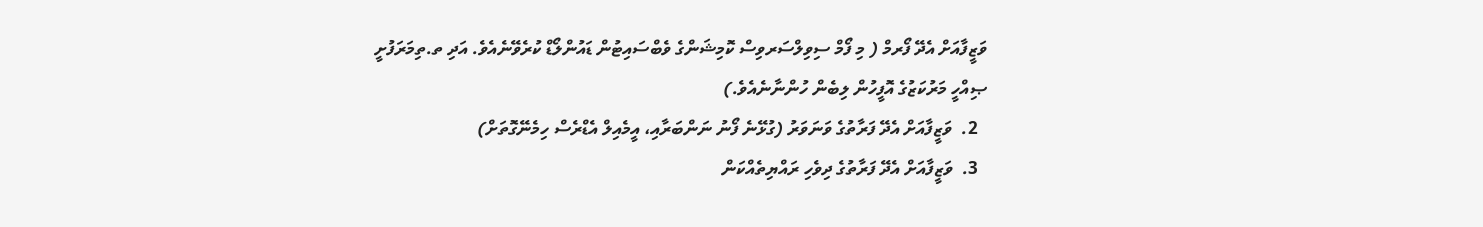ވަޒީފާއަށް އެދޭ ފޯރމް ( މި ފޯމް ސިވިލްސަރވިސް ކޮމިޝަންގެ ވެބްސައިޓުން ޑައުންލޯޑް ކުރެވޭނެއެވެ. އަދި ތ.ތިމަރަފުށީ ޞިއްހީ މަރުކަޒުގެ އޮފީހުން ލިބެން ހުންނާނެއެވެ.)
  2.  ވަޒީފާއަށް އެދޭ ފަރާތުގެ ވަނަވަރު (ގުޅޭނެ ފޯނު ނަންބަރާއި، އީމެއިލް އެޑްރެސް ހިމެނޭގޮތަށް)
  3.  ވަޒީފާއަށް އެދޭ ފަރާތުގެ ދިވެހި ރައްޔިތެއްކަން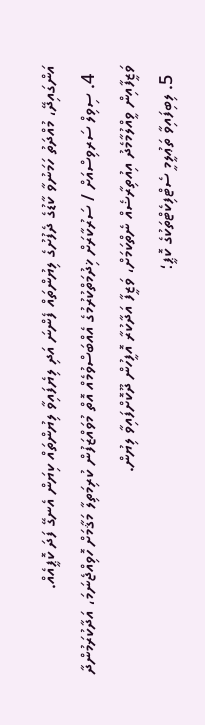އަންގައިދޭ، މުއްދަތު ހަމަނުވާ ކާޑުގެ ދެފުށުގެ ލިޔުންތައް ފެންނަ އަދި ލިޔެފައިވާ ލިޔުންތައް ކިޔަން އެނގޭ ފަދަ ކޮޕީއެއް.
  4. ސިވިލް ސަރވިސްއަށް / ސަރުކާރަށް ޚިދުމަތްކުރުމުގެ އެއްބަސްވުމެއް އޮތް މުވައްޒަފުން ކުރިމަތިލާ މަޤާމަށް ހޮވިއްޖެނަމަ، އަދާކުރަމުންދާ ވަޒީފާއިން ވީއްލުމާމެދު އިއުތިރާޟެއް ނެތްކަމަށް، ވަޒީފާ އަދާކުރާ އޮފީހުން ދޫކޮށްފައިވާ ލިޔުން.
  5. ލިބިފައިވާ ތަޢުލީމީ ސެޓްފިކެޓްތަކުގެ ކޮޕީ؛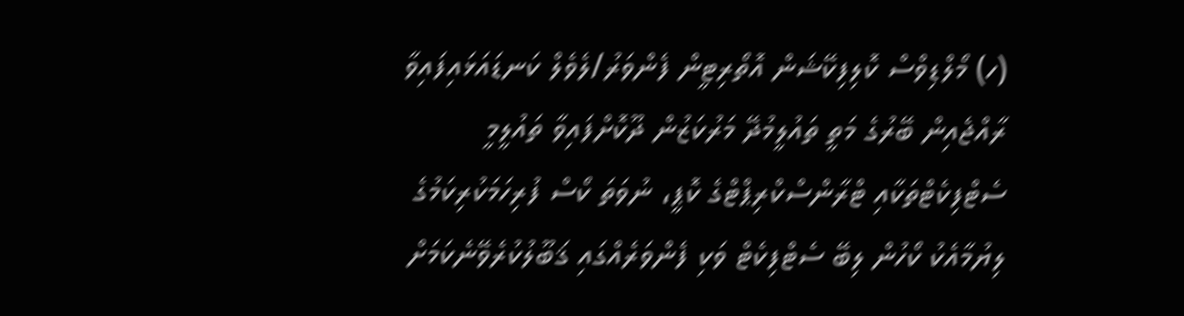(ހ) މޯލްޑިވްސް ކޮލިފިކޭޝަން އޮތޯރިޓީން ފެންވަރު/ލެވެލް ކަނޑައަޅައިފައިވާ ރާއްޖެއިން ބޭރުގެ މަތީ ތައުލީމުދޭ މަރުކަޒުން ދޫކޮށްފައިވާ ތައުލީމީ ސެޓްފިކެޓްތަކާއި ޓްރާންސްކްރިޕްޓްގެ ކޮޕީ، ނުވަތަ ކޯސް ފުރިހަމަކުރިކަމުގެ ލިޔުމާއެކު ކޯހުން ލިބޭ ސެޓްފިކެޓް ވަކި ފެންވަރެއްގައި ޤަބޫލުކުރެވޭނެކަމަށް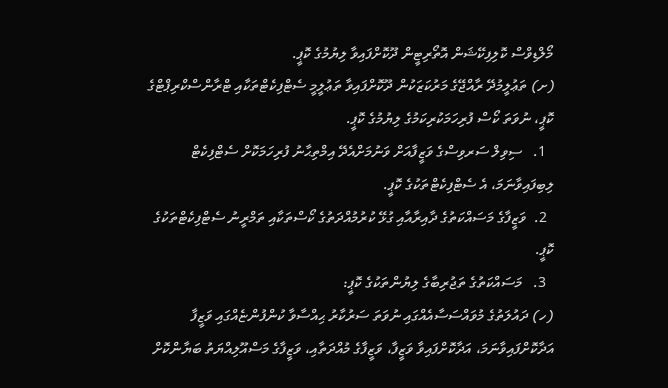މޯލްޑިވްސް ކޮލިފިކޭޝަން އޮތޯރިޓީން ދޫކޮށްފައިވާ ލިޔުމުގެ ކޮޕީ.
(ށ) ތަޢުލީމުދޭ ރާއްޖޭގެ މަރުކަޒަކުން ދޫކޮށްފައިވާ ތަޢުލީމީ ސެޓްފިކެޓްތަކާއި ޓްރާންސްކްރިޕްޓްގެ ކޮޕީ، ނުވަތަ ކޯސް ފުރިހަމަކުރިކަމުގެ ލިޔުމުގެ ކޮޕީ.
  1.   ސިވިލް ސަރވިސްގެ ވަޒީފާއަށް ވަނުމަށްއެދޭ އިމްތިޙާނު ފުރިހަމަކޮށް ސެޓްފިކެޓް ލިބިފައިވާނަމަ، އެ ސެޓްފިކެޓްތަކުގެ ކޮޕީ.
  2.  ވަޒީފާގެ މަސައްކަތުގެ ދާއިރާއާއި ގުޅޭ ކުރުމުއްދަތުގެ ކޯސްތަކާއި ތަމްރީނު ސެޓްފިކެޓްތަކުގެ ކޮޕީ.
  3.   މަސައްކަތުގެ ތަޖުރިބާގެ ލިޔުންތަކުގެ ކޮޕީ:
(ހ) ދައުލަތުގެ މުވައްސަސާއެއްގައި ނުވަތަ ސަރުކާރު ޙިއްސާވާ ކުންފުންޏެއްގައި ވަޒީފާ އަދާކޮށްފައިވާނަމަ، އަދާކޮށްފައިވާ ވަޒީފާ، ވަޒީފާގެ މުއްދަތާއި، ވަޒީފާގެ މަސްއޫލިއްޔަތު ބަޔާންކޮށް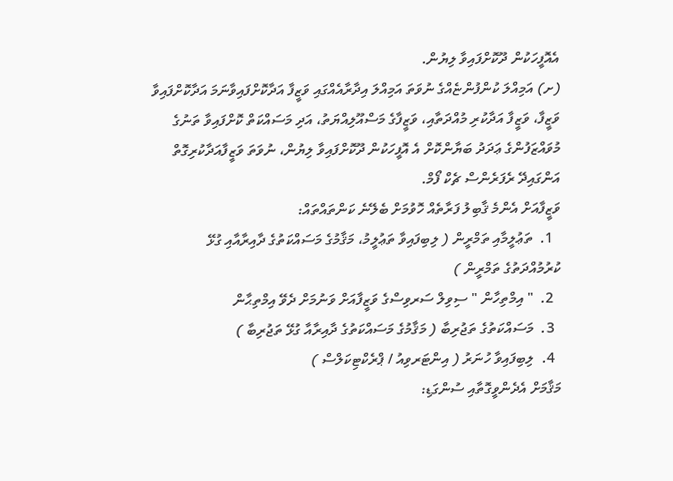އެއޮފީހަކުން ދޫކޮށްފައިވާ ލިޔުން.
(ށ) އަމިއްލަ ކުންފުންޏެއްގެ ނުވަތަ އަމިއްލަ އިދާރާއެއްގައި ވަޒީފާ އަދާކޮށްފައިވާނަމަ އަދާކޮށްފައިވާ ވަޒީފާ، ވަޒީފާ އަދާކުރި މުއްދަތާއި، ވަޒީފާގެ މަސްއޫލިއްޔަތު، އަދި މަސައްކަތް ކޮށްފައިވާ ތަނުގެ މުވައްޒަފުންގެ ޢަދަދު ބަޔާންކޮށް އެ އޮފީހަކުން ދޫކޮށްފައިވާ ލިޔުން، ނުވަތަ ވަޒީފާއަދާކުރިގޮތް އަންގައިދޭ ރެފަރެންސް ޗެކް ފޯމް.
ވަޒީފާއަށް އެންމެ ޤާބިލު ފަރާތެއް ހޮވުމަށް ބެލޭނެ ކަންތައްތައް:
  1.  ތަޢުލީމާއި ތަމްރީން ( ލިބިފައިވާ ތަޢުލީމު، މަޤާމުގެ މަސައްކަތުގެ ދާއިރާއާއި ގުޅޭ ކުރުމުއްދަތުގެ ތަމްރީން )
  2.  " އިމްތިހާން " ސިވިލް ސަރވިސްގެ ވަޒީފާއަށް ވަނުމަށް ދެވޭ އިމްތިޙާން
  3.  މަސައްކަތުގެ ތަޖުރިބާ ( މަޤާމުގެ މަސައްކަތުގެ ދާއިރާއާ ގުޅޭ ތަޖުރިބާ )
  4.  ލިބިފައިވާ ހުނަރު ( އިންޓަރވިއު / ޕްރެކްޓިކަލްސް )
މަޤާމަށް އެދެންވީގޮތާއި ސުންގަޑި: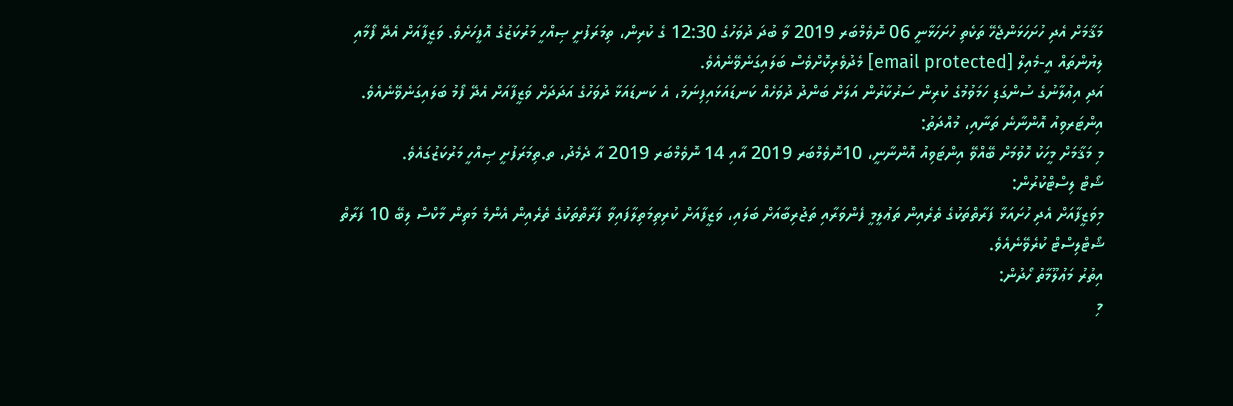މަޤާމަށް އެދި ހުށަހަޅަންޖެހޭ ތަކެތި ހުށަހަޅާނީ 06 ނޮވެމްބަރ 2019 ވާ ބުދަ ދުވަހުގެ 12:30 ގެ ކުރިން، ތިމަރަފުށީ ޞިއްހީ މަރުކަޒުގެ އޮފީހަށެވެ. ވަޒީފާއަށް އެދޭ ފޯމާއި ލިޔުންތައް އީ-މެއިލް [email protected] މެދުވެރިކޮށްވެސް ބަލައިގަނެވޭނެއެވެ.
އަދި އިޢުލާނުގެ ސުންގަޑި ހަމަވުމުގެ ކުރިން ސަރުކާރުން އަލަށް ބަންދު ދުވަހެއް ކަނޑައަޅައިފިނަމަ، އެ ކަނޑައަޅާ ދުވަހުގެ އަދަދަށް ވަޒީފާއަށް އެދޭ ފޯމު ބަލައިގަނެވޭނެއެވެ.
އިންޓަރވިއު އޮންނާނެ ތަނާއި، މުއްދަތު:
މި މަޤާމަށް މީހަކު ހޮވުމަށް ބޭއްވޭ އިންޓަވިއު އޮންނާނީ، 10ނޮވެމްބަރ 2019 އާއި 14 ނޮވެމްބަރ 2019 އާ ދެމެދު، ތ.ތިމަރަފުށީ ޞިއްހީ މަރުކަޒުގައެވެ.
ޝޯޓް ލިސްޓްކުރުން:
މިވަޒީފާއަށް އެދި ހުށައަޅާ ފަރާތްތަކުގެ ތެރެއިން ތަޢުލީމީ ފެންވަރާއި ތަޖުރިބާއަށް ބަލައި، ވަޒީފާއަށް ކުރިތިމަތިލާފައިވާ ފަރާތްތަކުގެ ތެރެއިން އެންމެ މަތިން މާކްސް ލިބޭ 10 ފަރާތް ޝޯޓްލިސްޓް ކުރެވޭނެއެވެ.
އިތުރު މަޢުލޫމާތު ހޯދުން:
މި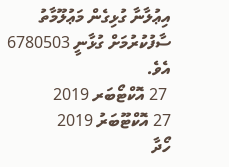އިޢުލާނާ ގުޅިގެން މަޢުލޫމާތު ސާފުކުރުމަށް ގުޅާނީ 6780503 އެވެ.
 27 އޮކްޓޯބަރ 2019
27 އޮކްޓޫބަރު 2019
ހޯދާ